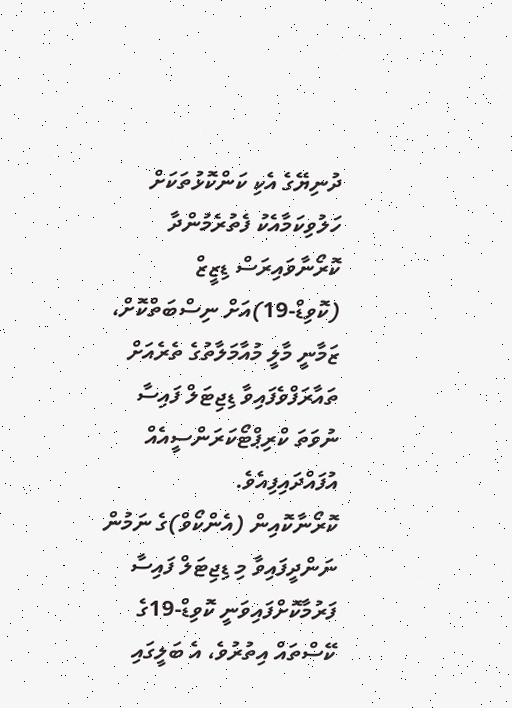ދުނިޔޭގެ އެކި ކަންކޮޅުތަކަށް ހަލުވިކަމާއެކު ފެތުރެމުންދާ ކޮރޯނާވައިރަސް ޑިޒީޒް (ކޮވިޑް-19)އަށް ނިސްބަތްކޮށް، ޒަމާނީ މާލީ މުއާމަލާތުގެ ތެރެއަށް ތައާރަފްވެފައިވާ ޑިޖިޓަލް ފައިސާ ނުވަތަ ކްރިޕްޓޯކަރަންސީއެއް އުފައްދައިފިއެވެ.
ކޮރޯނާކޮއިން (އެންކޯވް)ގެ ނަމުން ނަންދީފައިވާ މި ޑިޖިޓަލް ފައިސާ ފަރުމާކޮށްފައިވަނީ ކޮވިޑް-19ގެ ކޭސްތައް އިތުރުވެ، އެ ބަލީގައި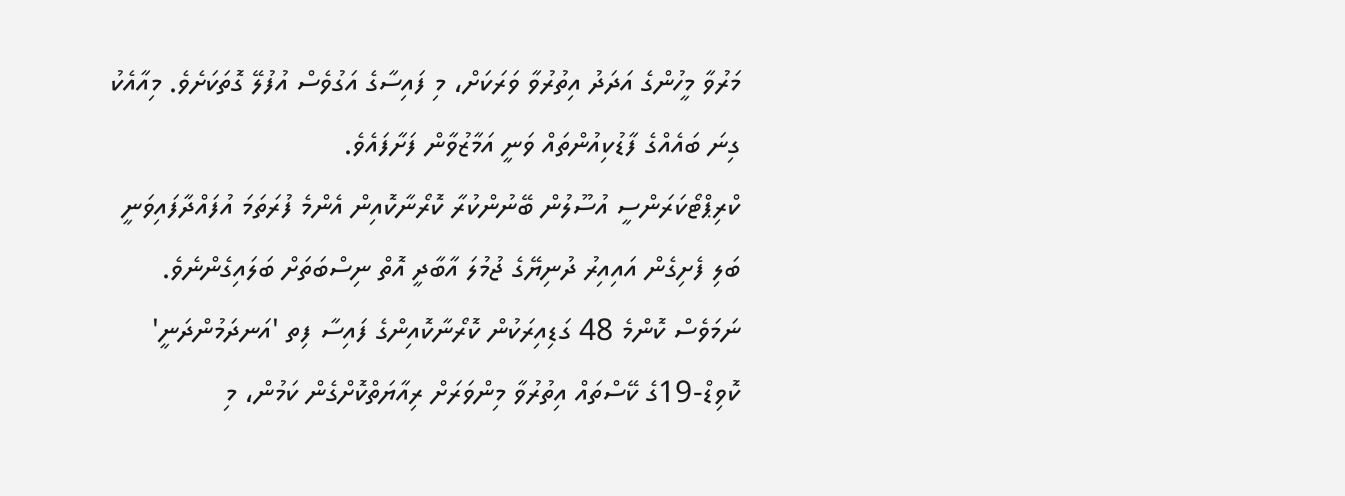މަރުވާ މީހުންގެ އަދަދު އިތުރުވާ ވަރަކަށް، މި ފައިސާގެ އަގުވެސް އުފުލޭ ގޮތަކަށެވެ. މިއާއެކު ގިނަ ބައެއްގެ ފާޑުކިއުންތައް ވަނީ އަމާޒުވާން ފަށާފައެވެ.
ކްރިޕްޓޯކަރަންސީ އުސޫލުން ބޭނުންކުރާ ކޮރޯނާކޮއިން އެންމެ ފުރަތަމަ އުފައްދާފައިވަނީ ބަލި ފެށިގެން އައިއިރު ދުނިޔޭގެ ޖުމުލަ އާބާދީ އޮތް ނިސްބަތަށް ބަލައިގެންނެވެ. ނަމަވެސް ކޮންމެ 48 ގަޑިއިރަކުން ކޮރޯނާކޮއިންގެ ފައިސާ ފިތ 'އަނދަމުންދަނީ' ކޮވިޑް-19ގެ ކޭސްތައް އިތުރުވާ މިންވަރަށް ރިއާޔަތްކޮށްގެން ކަމުން، މި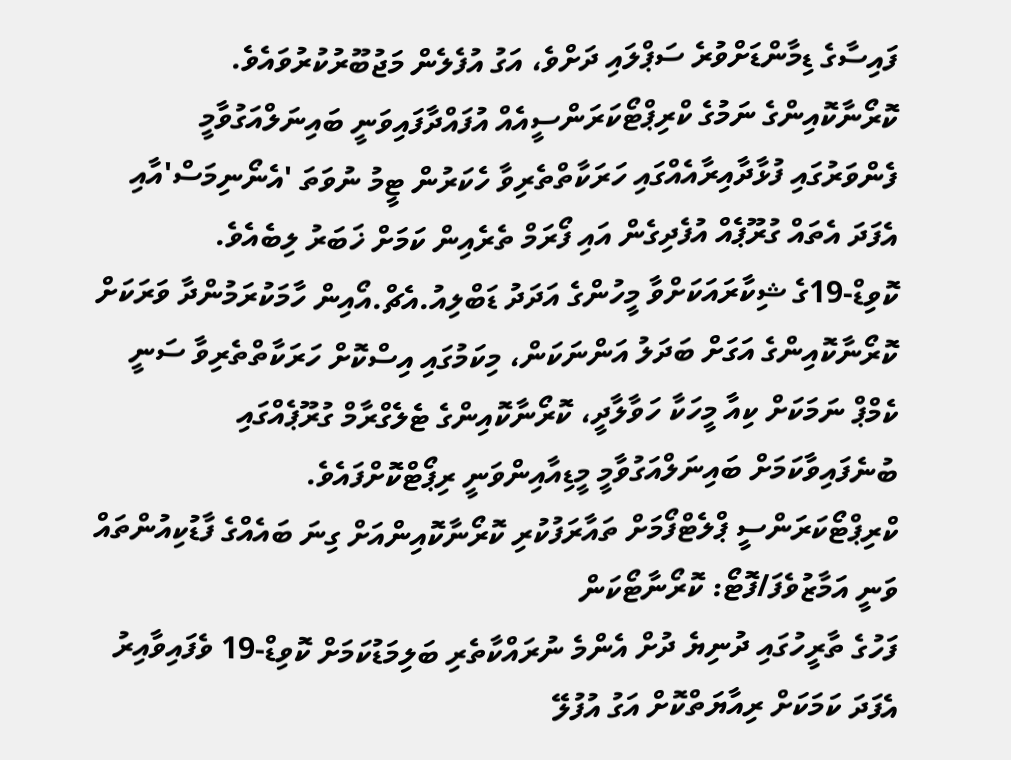ފައިސާގެ ޑިމާންޑަށްވުރެ ސަޕްލައި ދަށްވެ، އަގު އުފެލެން މަޖުބޫރުކުރުވައެވެ.
ކޮރޯނާކޮއިންގެ ނަމުގެ ކްރިޕްޓޯކަރަންސީއެއް އުފައްދާފައިވަނީ ބައިނަލްއަގުވާމީ ފެންވަރުގައި ފުޅާދާއިރާއެއްގައި ހަރަކާތްތެރިވާ ހެކަރުން ޓީމު ނުވަތަ 'އެނޯނިމަސް'އާއި އެފަދަ އެތައް ގުރޫޕެއް އުފެދިގެން އައި ފޯރަމް ތެރެއިން ކަމަށް ޚަބަރު ލިބެއެވެ.
ކޮވިޑް-19ގެ ޝިކާރައަކަށްވާ މީހުންގެ އަދަދު ޑަބްލިއު.އެޗް.އޯއިން ހާމަކުރަމުންދާ ވަރަކަށް ކޮރޯނާކޮއިންގެ އަގަށް ބަދަލު އަންނަކަން، މިކަމުގައި އިސްކޮށް ހަރަކާތްތެރިވާ ސަނީ ކެމްޕް ނަމަކަށް ކިއާ މީހަކާ ހަވާލާދީ، ކޮރޯނާކޮއިންގެ ޓެލެގްރާމް ގުރޫޕެއްގައި ބުނެފައިވާކަމަށް ބައިނަލްއަގުވާމީ މީޑިއާއިންވަނީ ރިޕޯޓްކޮށްފައެވެ.
ކްރިޕްޓޯކަރަންސީ ޕްލެޓްފޯމަށް ތައާރަފުކުރި ކޮރޯނާކޮއިންއަށް ގިނަ ބައެއްގެ ފާޑުކިއުންތައް ވަނީ އަމާޒުވެފަ/ފޮޓޯ: ކޮރޯނާޓޯކަން
ފަހުގެ ތާރީހުގައި ދުނިޔެ ދުށް އެންމެ ނުރައްކާތެރި ބަލިމަޑުކަމަށް ކޮވިޑް-19 ވެފައިވާއިރު އެފަދަ ކަމަކަށް ރިއާޔަތްކޮށް އަގު އުފުލޭ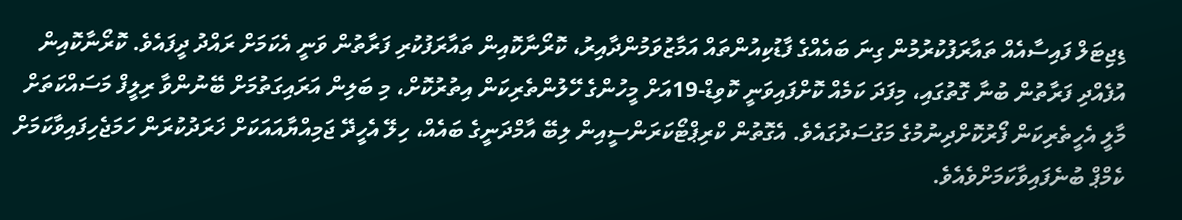ޑިޖިޓަލް ފައިސާއެއް ތައާރަފުކުރުމުން ގިނަ ބައެއްގެ ފާޑުކިއުންތައް އަމާޒުވަމުންދާއިރު، ކޮރޯނާކޮއިން ތައާރަފުކުރި ފަރާތުން ވަނީ އެކަމަށް ރައްދު ދީފައެވެ. ކޮރޯނާކޮއިން އުފެއްދި ފަރާތުން ބުނާ ގޮތުގައި، މިފަދަ ކަމެއް ކޮށްފައިވަނީ ކޮވިޑް-19އަށް މީހުންގެ ހޭލުންތެރިކަން އިތުރުކޮށް، މި ބަލިން އަރައިގަތުމަށް ބޭނުންވާ ރިލީފް މަސައްކަތަށް މާލީ އެހީތެރިކަން ފޯރުކޮށްދިނުމުގެ މަގުސަދުގައެވެ. އެގޮތުން ކްރިޕްޓޯކަރަންސީއިން ލިބޭ އާމްދަނީގެ ބައެއް، ހިލޭ އެހީދޭ ޖަމިއްޔާއައަކަށް ޚަރަދުކުރަން ހަމަޖެހިފައިވާކަމަށް ކެމްޕް ބުނެފައިވާކަމަށްވެއެވެ.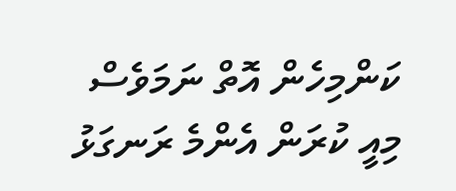ކަންމިހެން އޮތް ނަމަވެސް މިއީ ކުރަން އެންމެ ރަނގަޅު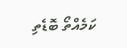ކަމެއްތޯ ބޮޑެތި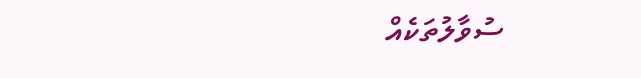ސުވާލުތަކެއް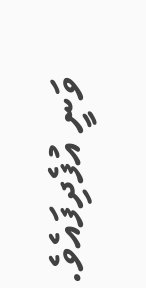ވަނީ އުފެދިފައެވެ.